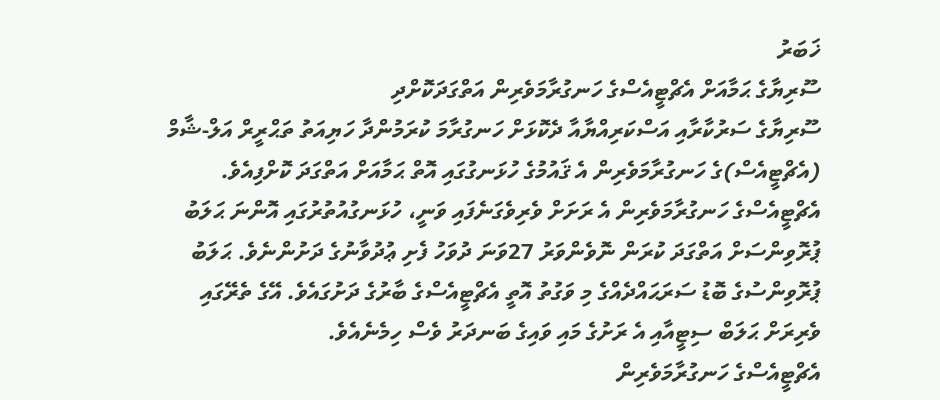ޚަބަރު
ސޫރިޔާގެ ޙަމާއަށް އެޗްޓީއެސްގެ ހަނގުރާމަވެރިން އަތްގަދަކޮށްދި
ސޫރިޔާގެ ސަރުކާރާއި އަސްކަރިއްޔާއާ ދެކޮޅަށް ހަނގުރާމަ ކުރަމުންދާ ހަޔިއަތު ތަޙްރީރް އަލް-ޝާމް (އެޗްޓީއެސް)ގެ ހަނގުރާމަވެރިން އެ ޤައުމުގެ ހުޅަނގުގައި އޮތް ޙަމާއަށް އަތްގަދަ ކޮށްފިއެވެ. އެޗްޓީއެސްގެ ހަނގުރާމަވެރިން އެ ރަށަށް ވެރިވެގަނެފައި ވަނީ، ހުޅަނގުއުތުރުގައި އޮންނަ ޙަލަބު ޕުރޮވިންސަށް އަތްގަދަ ކުރަން ނޮވެންވަރު 27ވަނަ ދުވަހު ފެށި ޢުދުވާނުގެ ދަށުންނެވެ. ޙަލަބު ޕުރޮވިންސުގެ ބޮޑު ސަރަޙައްދެއްގެ މި ވަގުތު އޮތީ އެޗްޓީއެސްގެ ބާރުގެ ދަށުގައެވެ. އޭގެ ތެރޭގައި ވެރިރަށް ޙަލަބް ސިޓީއާއި އެ ރަށުގެ މައި ވައިގެ ބަނދަރު ވެސް ހިމެނެއެވެ.
އެޗްޓީއެސްގެ ހަނގުރާމަވެރިން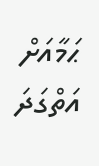ޙަމާއަށް އަތްގަދަ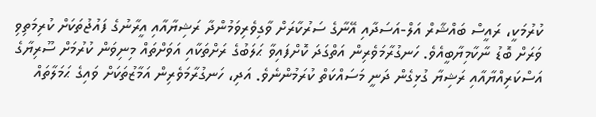ކުރުމަކީ، ރައީސް ބައްޝާރް އަލް-އަސަދާއި އޭނާގެ ސަރުކާރަށް ވާގިވެރިވަމުންދާ ރަޝިޔާއާއި އީރާނުގެ ފައުޖުތަކަށް ކުރިމަތިވި ވަރަށް ބޮޑު ނާކާމިޔާބީއެވެ. ހަނގުރާމަވެރިން އަތްގަދަ ކޮށްފައިވާ ޙަލަބުގެ ރަށްތަކާއި އަވަށްތައް މިނިވަން ކުރުމަށް ސޫރިޔާގެ އަސްކަރިއްޔާއާއި ރަޝިޔާ ގުޅިގެން ދަނީ މަސައްކަތް ކުރަމުންނެވެ. އަދި، ހަނގުރާމަވެރިން އަމާޒުތަކަށް ވައިގެ ޙަމަލާތައް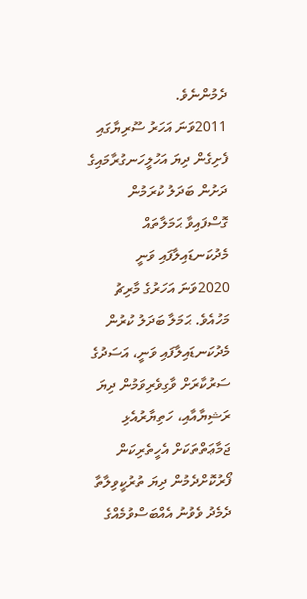ދެމުންނެވެ.
2011ވަނަ އަހަރު ސޫރިޔާގައި ފެށިގެން ދިޔަ އަހުލީހަނގުރާމައިގެ ދަށުން ބަދަލު ކުރަމުން ގޮސްފައިވާ ޙަމަލާތައް މެދުކަނޑައިލާފައި ވަނީ 2020ވަނަ އަހަރުގެ މާރިޗު މަހުއެވެ. ޙަމަލާ ބަދަލު ކުރުން މެދުކަނޑައިލާފައި ވަނީ، އަސަދުގެ ސަރުކާރަށް ވާގިވެރިވަމުން ދިޔަ ރަޝިޔާއާއި، ހަތިޔާރުއެޅި ޖަމާޢަތްތަކަށް އެހީތެރިކަން ފޯރުކޮށްދެމުން ދިޔަ ތުރުކީވިލާތާ ދެމެދު ވެވުނު އެއްބަސްވުމެއްގެ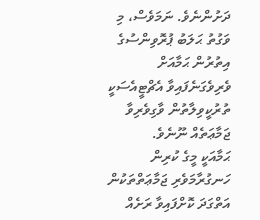ދަށުންނެވެ. ނަމަވެސް، މި ވަގުތު ޙަލަބު ޕުރޮވިންސުގެ އިތުރުން ޙަމާއަށް ވެރިވެގަނެފައިވާ އެޗްޓީއެސަކީ ތުރުކީވިލާތުން ވާގިވެރިވާ ޖަމާޢަތެއް ނޫނެވެ.
ޙަމާއަކީ މީގެ ކުރިން ހަނގުރާމަވެރި ޖަމާޢަތްތަކުން އަތްގަދަ ކޮށްފައިވާ ރަށެއް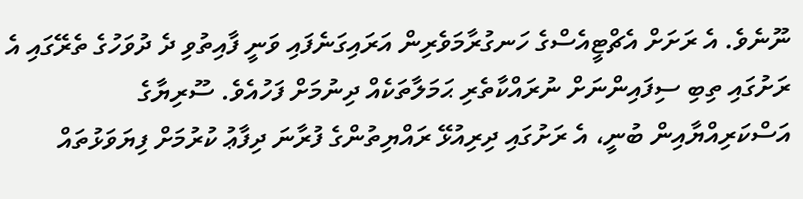ނޫނެވެ. އެ ރަށަށް އެޗްޓީއެސްގެ ހަނގުރާމަވެރިން އަރައިގަނެފައި ވަނީ ފާއިތުވި ދެ ދުވަހުގެ ތެރޭގައި އެ ރަށުގައި ތިބި ސިފައިންނަށް ނުރައްކާތެރި ޙަމަލާތަކެއް ދިނުމަށް ފަހުއެވެ. ސޫރިޔާގެ އަސްކަރިއްޔާއިން ބުނީ، އެ ރަށުގައި ދިރިއުޅޭ ރައްޔިތުންގެ ފުރާނަ ދިފާޢު ކުރުމަށް ފިޔަވަޅުތައް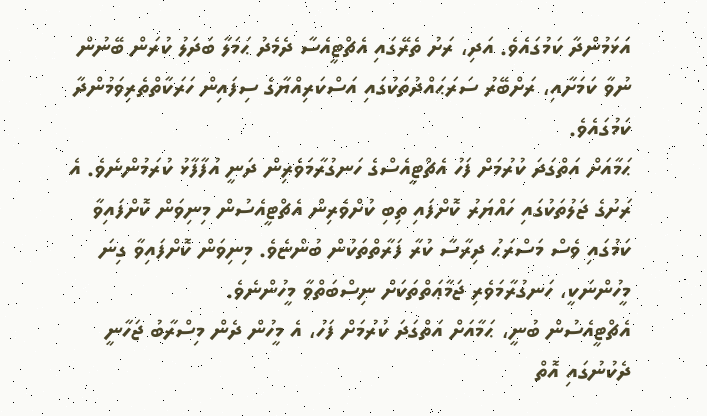އަޅަމުންދާ ކަމުގައެވެ. އަދި، ރަށު ތެރޭގައި އެޗްޓީއެސާ ދެމެދު ޙަމަލާ ބަދަލު ކުރަން ބޭނުން ނުވާ ކަމަށާއި، ރަށްބޭރު ސަރަޙައްދުތަކުގައި އަސްކަރިއްޔާގެ ސިފައިން ހަރަކާތްތެރިވަމުންދާ ކަމުގައެވެ.
ޙަމާއަށް އަތްގަދަ ކުރުމަށް ފަހު އެޗްޓީއެސްގެ ހަނގުރާމަވެރިން ދަނީ އުފާފާޅު ކުރަމުންނެވެ. އެ ރަށުގެ ޖަލުތަކުގައި ހައްޔަރު ކޮށްފައި ތިބި ކުށްވެރިން އެޗްޓީއެސުން މިނިވަން ކޮށްފައިވާ ކަމުގައި ވެސް މަސްރަޙު ދިރާސާ ކުރާ ފަރާތްތަކުން ބުންޏެވެ. މިނިވަން ކޮށްފައިވާ ގިނަ މީހުންނަކީ، ހަނގުރާމަވެރި ޖަމާޢަތްތަކަށް ނިސްބަތްވާ މީހުންނެވެ.
އެޗްޓީއެސުން ބުނީ، ޙަމާއަށް އަތްގަދަ ކުރުމަށް ފަހު، އެ މީހުން ދެން މިސްރާބު ޖަހާނީ ދެކުނުގައި އޮތް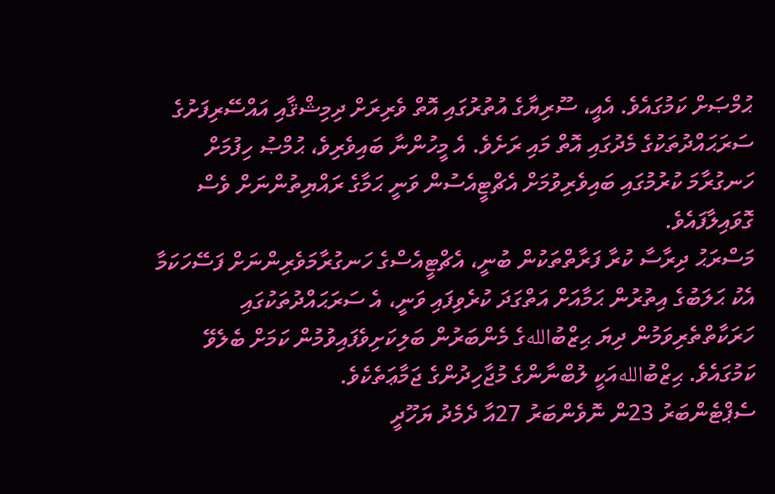ޙުމްޞަށް ކަމުގައެވެ. އެއީ، ސޫރިޔާގެ އުތުރުގައި އޮތް ވެރިރަށް ދިމިޝްޤާއި އައްސޭރިފަށުގެ ސަރަޙައްދުތަކުގެ މެދުގައި އޮތް މައި ރަށެވެ. އެ މީހުންނާ ބައިވެރިވެ، ޙުމްޞު ހިފުމަށް ހަނގުރާމަ ކުރުމުގައި ބައިވެރިވުމަށް އެޗްޓީއެސުން ވަނީ ޙަމާގެ ރައްޔިތުންނަށް ވެސް ގޮވައިލާފައެވެ.
މަސްރަޙު ދިރާސާ ކުރާ ފަރާތްތަކުން ބުނީ، އެޗްޓީއެސްގެ ހަނގުރާމަވެރިންނަށް ފަސޭހަކަމާ އެކު ޙަލަބުގެ އިތުރުން ޙަމާއަށް އަތްގަދަ ކުރެވިފައި ވަނީ، އެ ސަރަޙައްދުތަކުގައި ހަރަކާތްތެރިވަމުން ދިޔަ ޙިޒްބުاللهގެ މެންބަރުން ބަލިކަށިވެފައިވުމުން ކަމަށް ބެލެވޭ ކަމުގައެވެ. ޙިޒްބުاللهއަކީ ލުބްނާންގެ މުޖާހިދުންގެ ޖަމާޢަތެކެވެ.
ސެޕްޓެންބަރު 23ން ނޮވެންބަރު 27އާ ދެމެދު ޔަހޫދީ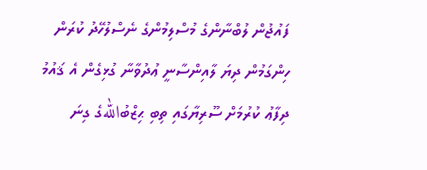ފައުޖުން ލުބްނާންގެ މުސްލިމުންގެ ނެސްލުހޭދު ކުރަން ހިންގަމުން ދިޔަ ލާއިންސާނީ ޢުދުވާނާ ގުޅިގެން އެ ޤައުމު ދިފާޢު ކުރުމަށް ސޫރިޔާގައި ތިބި ޙިޒްބުاللهގެ ގިނަ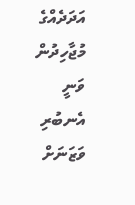އަދަދެއްގެ މުޖާހިދުން ވަނީ އެނބުރި ވަޒަނަށް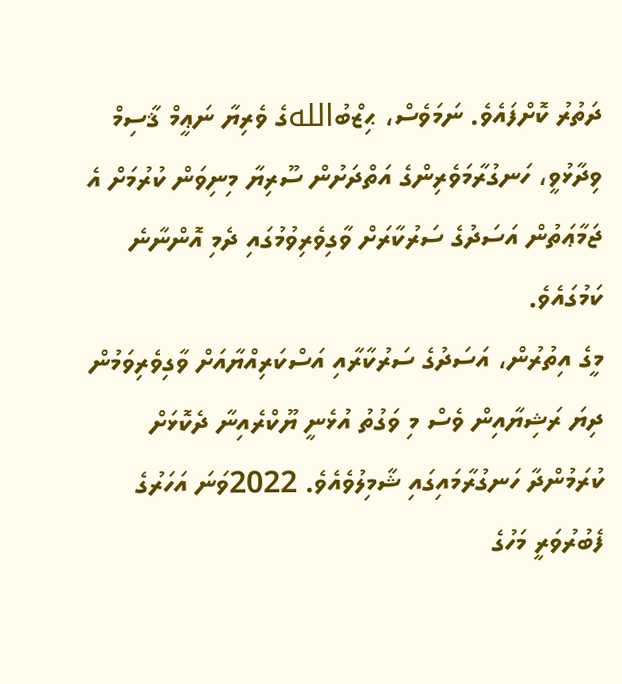ދަތުރު ކޮށްފައެވެ. ނަމަވެސް، ޙިޒްބުاللهގެ ވެރިޔާ ނަޢީމް ޤާސިމް ވިދާޅުވީ، ހަނގުރާމަވެރިންގެ އަތްދަށުން ސޫރިޔާ މިނިވަން ކުރުމަށް އެ ޖަމާޢަތުން އަސަދުގެ ސަރުކާރަށް ވާގިވެރިވުމުގައި ދެމި އޮންނާނެ ކަމުގައެވެ.
މީގެ އިތުރުން، އަސަދުގެ ސަރުކާރާއި އަސްކަރިއްޔާއަށް ވާގިވެރިވަމުން ދިޔަ ރަޝިޔާއިން ވެސް މި ވަގުތު އުޅެނީ ޔޫކްރެއިނާ ދެކޮޅަށް ކުރަމުންދާ ހަނގުރާމައިގައި ޝާމިލުވެއެވެ. 2022ވަނަ އަހަރުގެ ފެބުރުވަރީ މަހުގެ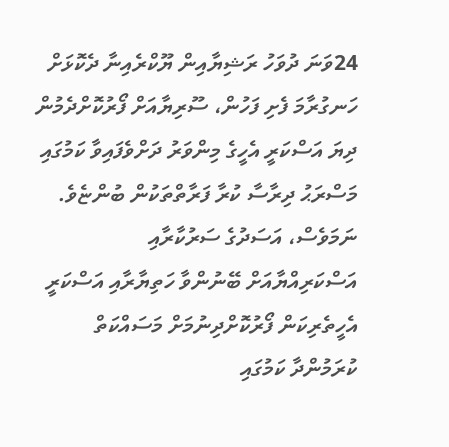24ވަނަ ދުވަހު ރަޝިޔާއިން ޔޫކްރެއިނާ ދެކޮޅަށް ހަނގުރާމަ ފެށި ފަހުން، ސޫރިޔާއަށް ފޯރުކޮށްދެމުން ދިޔަ އަސްކަރީ އެހީގެ މިންވަރު ދަށްވެފައިވާ ކަމުގައި މަސްރަޙު ދިރާސާ ކުރާ ފަރާތްތަކުން ބުންޏެވެ. ނަމަވެސް، އަސަދުގެ ސަރުކާރާއި އަސްކަރިއްޔާއަށް ބޭނުންވާ ހަތިޔާރާއި އަސްކަރީ އެހީތެރިކަން ފޯރުކޮށްދިނުމަށް މަސައްކަތް ކުރަމުންދާ ކަމުގައި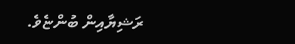ރަޝިޔާއިން ބުންޏެވެ.